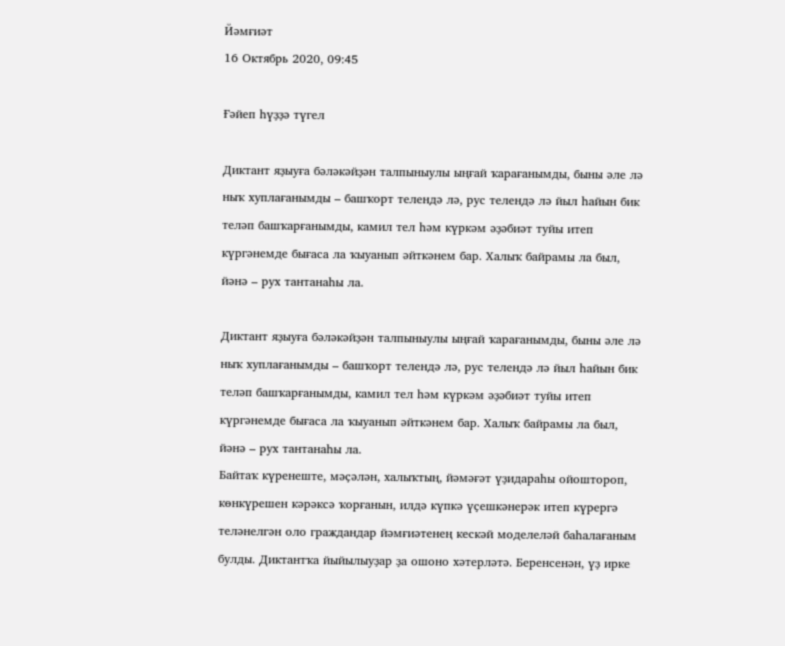Йәмғиәт
16 Октябрь 2020, 09:45

Ғәйеп һүҙҙә түгел

Диктант яҙыуға бәләкәйҙән талпыныулы ыңғай ҡарағанымды, быны әле лә ныҡ хуплағанымды – башҡорт телендә лә, рус телендә лә йыл һайын бик теләп башҡарғанымды, камил тел һәм күркәм әҙәбиәт туйы итеп күргәнемде бығаса ла ҡыуанып әйткәнем бар. Халыҡ байрамы ла был, йәнә – рух тантанаһы ла.

Диктант яҙыуға бәләкәйҙән талпыныулы ыңғай ҡарағанымды, быны әле лә ныҡ хуплағанымды – башҡорт телендә лә, рус телендә лә йыл һайын бик теләп башҡарғанымды, камил тел һәм күркәм әҙәбиәт туйы итеп күргәнемде бығаса ла ҡыуанып әйткәнем бар. Халыҡ байрамы ла был, йәнә – рух тантанаһы ла.
Байтаҡ күренеште, мәҫәлән, халыҡтың, йәмәғәт үҙидараһы ойоштороп, көнкүрешен кәрәксә ҡорғанын, илдә күпкә үҫешкәнерәк итеп күрергә теләнелгән оло граждандар йәмғиәтенең кескәй моделеләй баһалағаным булды. Диктантҡа йыйылыуҙар ҙа ошоно хәтерләтә. Беренсенән, үҙ ирке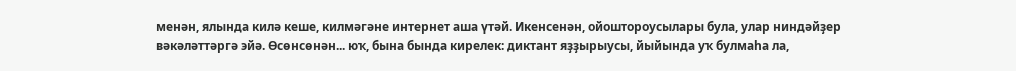менән, ялында килә кеше, килмәгәне интернет аша үтәй. Икенсенән, ойоштороусылары була, улар ниндәйҙер вәкәләттәргә эйә. Өсөнсөнән... юҡ, бына бында кирелек: диктант яҙҙырыусы, йыйында уҡ булмаһа ла,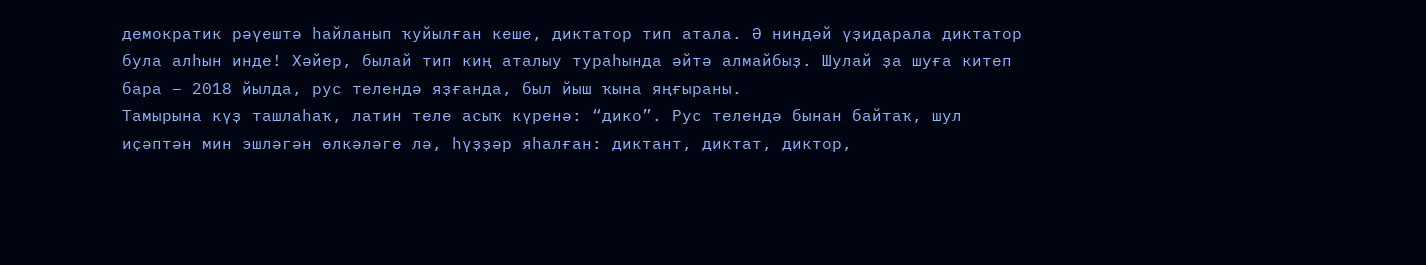демократик рәүештә һайланып ҡуйылған кеше, диктатор тип атала. Ә ниндәй үҙидарала диктатор була алһын инде! Хәйер, былай тип киң аталыу тураһында әйтә алмайбыҙ. Шулай ҙа шуға китеп бара – 2018 йылда, рус телендә яҙғанда, был йыш ҡына яңғыраны.
Тамырына күҙ ташлаһаҡ, латин теле асыҡ күренә: “дико”. Рус телендә бынан байтаҡ, шул иҫәптән мин эшләгән өлкәләге лә, һүҙҙәр яһалған: диктант, диктат, диктор,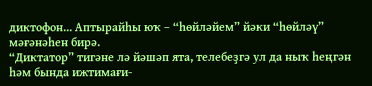диктофон... Аптырайһы юҡ – “һөйләйем” йәки “һөйләү” мәғәнәһен бирә.
“Диктатор” тигәне лә йәшәп ята, телебеҙгә ул да ныҡ һеңгән һәм бында ижтимағи-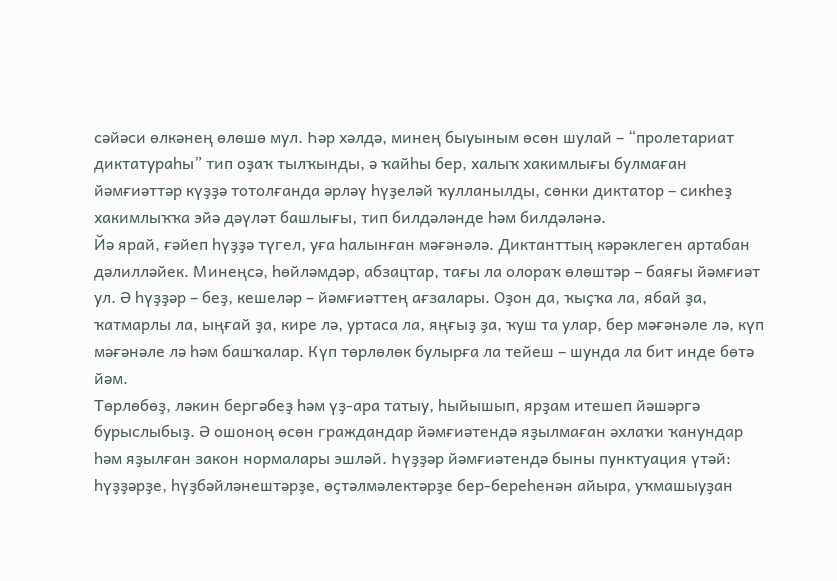сәйәси өлкәнең өлөшө мул. Һәр хәлдә, минең быуыным өсөн шулай – “пролетариат диктатураһы” тип оҙаҡ тылҡынды, ә ҡайһы бер, халыҡ хакимлығы булмаған йәмғиәттәр күҙҙә тотолғанда әрләү һүҙеләй ҡулланылды, сөнки диктатор – сикһеҙ хакимлыҡҡа эйә дәүләт башлығы, тип билдәләнде һәм билдәләнә.
Йә ярай, ғәйеп һүҙҙә түгел, уға һалынған мәғәнәлә. Диктанттың кәрәклеген артабан дәлилләйек. Минеңсә, һөйләмдәр, абзацтар, тағы ла олораҡ өлөштәр – баяғы йәмғиәт ул. Ә һүҙҙәр – беҙ, кешеләр – йәмғиәттең ағзалары. Оҙон да, ҡыҫҡа ла, ябай ҙа, ҡатмарлы ла, ыңғай ҙа, кире лә, уртаса ла, яңғыҙ ҙа, ҡуш та улар, бер мәғәнәле лә, күп мәғәнәле лә һәм башҡалар. Күп төрлөлөк булырға ла тейеш – шунда ла бит инде бөтә йәм.
Төрлөбөҙ, ләкин бергәбеҙ һәм үҙ-ара татыу, һыйышып, ярҙам итешеп йәшәргә бурыслыбыҙ. Ә ошоноң өсөн граждандар йәмғиәтендә яҙылмаған әхлаҡи ҡанундар һәм яҙылған закон нормалары эшләй. Һүҙҙәр йәмғиәтендә быны пунктуация үтәй: һүҙҙәрҙе, һүҙбәйләнештәрҙе, өҫтәлмәлектәрҙе бер-береһенән айыра, уҡмашыуҙан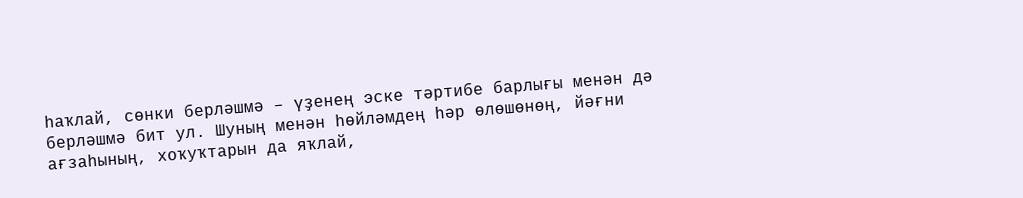һаҡлай, сөнки берләшмә – үҙенең эске тәртибе барлығы менән дә берләшмә бит ул. Шуның менән һөйләмдең һәр өлөшөнөң, йәғни ағзаһының, хоҡуҡтарын да яҡлай,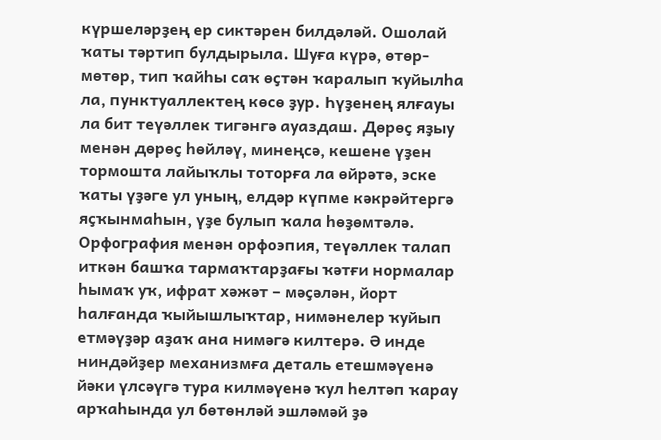күршеләрҙең ер сиктәрен билдәләй. Ошолай ҡаты тәртип булдырыла. Шуға күрә, өтөр-мөтөр, тип ҡайһы саҡ өҫтән ҡаралып ҡуйылһа ла, пунктуаллектең көсө ҙур. Һүҙенең ялғауы ла бит теүәллек тигәнгә ауаздаш. Дөрөҫ яҙыу менән дөрөҫ һөйләү, минеңсә, кешене үҙен тормошта лайыҡлы тоторға ла өйрәтә, эске ҡаты үҙәге ул уның, елдәр күпме кәкрәйтергә яҫҡынмаһын, үҙе булып ҡала һөҙөмтәлә.
Орфография менән орфоэпия, теүәллек талап иткән башҡа тармаҡтарҙағы ҡәтғи нормалар һымаҡ уҡ, ифрат хәжәт – мәҫәлән, йорт һалғанда ҡыйышлыҡтар, нимәнелер ҡуйып етмәүҙәр аҙаҡ ана нимәгә килтерә. Ә инде ниндәйҙер механизмға деталь етешмәүенә йәки үлсәүгә тура килмәүенә ҡул һелтәп ҡарау арҡаһында ул бөтөнләй эшләмәй ҙә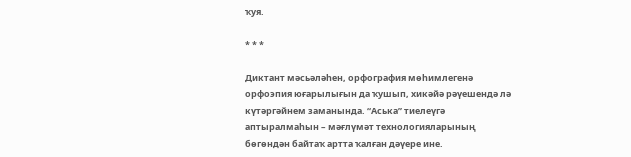ҡуя.

* * *

Диктант мәсьәләһен, орфография мөһимлегенә орфоэпия юғарылығын да ҡушып, хикәйә рәүешендә лә күтәргәйнем заманында. “Аська” тиелеүгә аптыралмаһын – мәғлүмәт технологияларының бөгөндән байтаҡ артта ҡалған дәүере ине.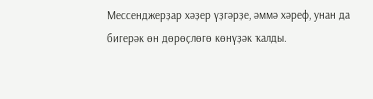Мессенджерҙар хәҙер үҙгәрҙе, әммә хәреф, унан да бигерәк өн дөрөҫлөгө көнүҙәк ҡалды.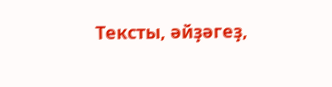Тексты, әйҙәгеҙ,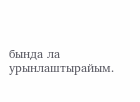бында ла урынлаштырайым.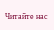Читайте нас